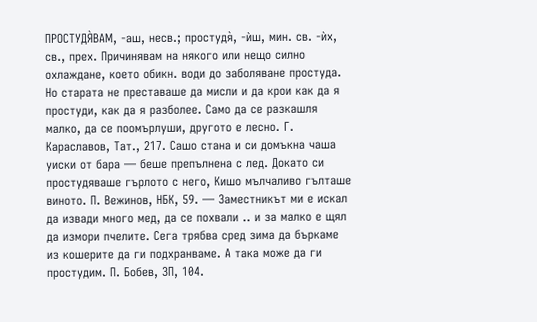ПРОСТУДЯ̀ВАМ, -аш, несв.; простудя̀, -ѝш, мин. св. -ѝх, св., прех. Причинявам на някого или нещо силно охлаждане, което обикн. води до заболяване простуда. Но старата не преставаше да мисли и да крои как да я простуди, как да я разболее. Само да се разкашля малко, да се поомърлуши, другото е лесно. Г. Караславов, Тат., 217. Сашо стана и си домъкна чаша уиски от бара — беше препълнена с лед. Докато си простудяваше гърлото с него, Кишо мълчаливо гълташе виното. П. Вежинов, НБК, 59. — Заместникът ми е искал да извади много мед, да се похвали .. и за малко е щял да измори пчелите. Сега трябва сред зима да бъркаме из кошерите да ги подхранваме. А така може да ги простудим. П. Бобев, ЗП, 104.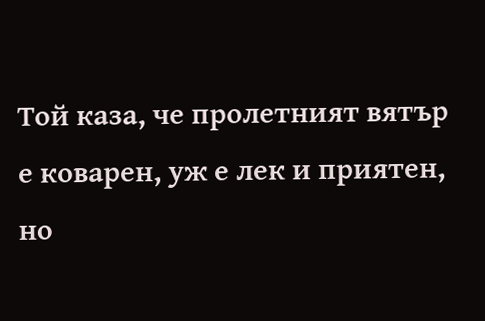Той каза, че пролетният вятър е коварен, уж е лек и приятен, но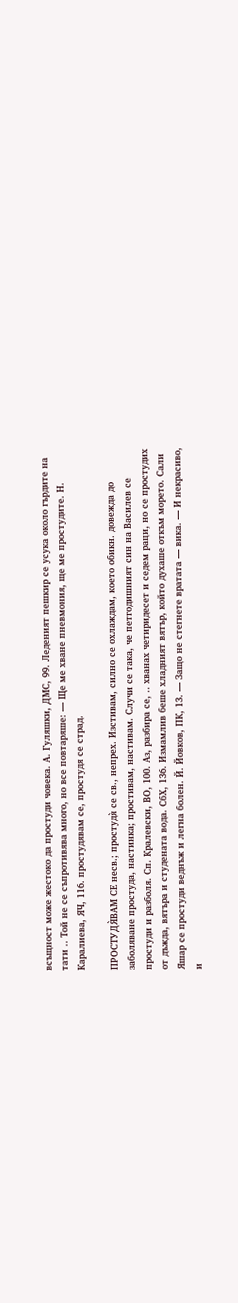всъщност може жестоко да простуди човека. А. Гуляшки, ДМС, 99. Леденият пешкир се усука около гърдите на тати .. Той не се съпротивява много, но все повтаряше: — Ще ме хване пневмония, ще ме простудите. Н. Каралиева, ЯЧ, 116. простудявам се, простудя се страд.

ПРОСТУДЯ̀ВАМ СЕ несв.; простудя̀ се св., непрех. Изстивам, силно се охлаждам, което обикн. довежда до заболяване простуда, настинка; простивам, настивам. Случи се така, че петгодишният син на Василев се простуди и разболя. Сп. Кралевски, ВО, 100. Аз, разбира се, .. хванах четиридесет и седем раци, но се простудих от дъжда, вятъра и студената вода. СбХ, 136. Измамлив беше хладният вятър, който духаше откъм морето. Сали Яшар се простуди веднъж и легна болен. Й. Йовков, ПК, 13. — Защо не стегнете вратата — вика. — И некрасиво, и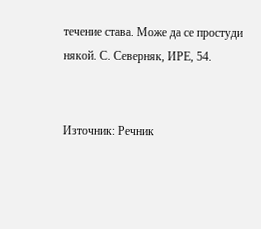течение става. Може да се простуди някой. С. Северняк, ИРЕ, 54.


Източник: Речник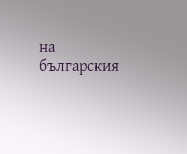на българския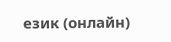език (онлайн)